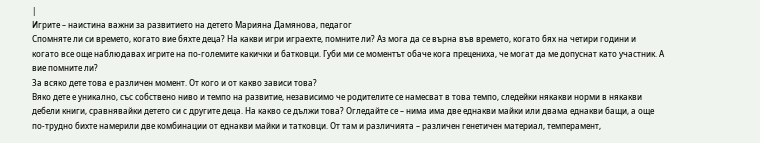|
Игрите – наистина важни за развитието на детето Марияна Дамянова, педагог
Спомняте ли си времето, когато вие бяхте деца? На какви игри играехте, помните ли? Аз мога да се върна във времето, когато бях на четири години и когато все още наблюдавах игрите на по-големите какички и батковци. Губи ми се моментът обаче кога прецениха, че могат да ме допуснат като участник. А вие помните ли?
За всяко дете това е различен момент. От кого и от какво зависи това?
Вяко дете е уникално, със собствено ниво и темпо на развитие, независимо че родителите се намесват в това темпо, следейки някакви норми в някакви дебели книги, сравнявайки детето си с другите деца. На какво се дължи това? Огледайте се – нима има две еднакви майки или двама еднакви бащи, а още по-трудно бихте намерили две комбинации от еднакви майки и татковци. От там и различията – различен генетичен материал, темперамент,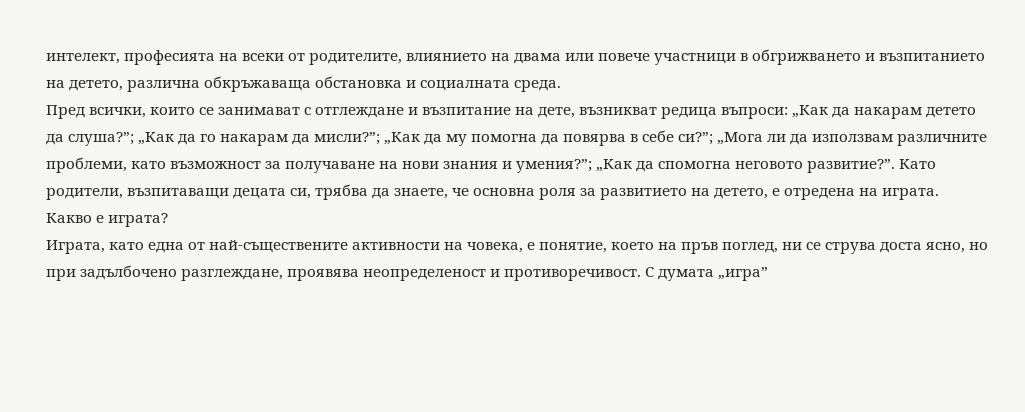интелект, професията на всеки от родителите, влиянието на двама или повече участници в обгрижването и възпитанието на детето, различна обкръжаваща обстановка и социалната среда.
Пред всички, които се занимават с отглеждане и възпитание на дете, възникват редица въпроси: „Как да накарам детето да слуша?”; „Как да го накарам да мисли?”; „Как да му помогна да повярва в себе си?”; „Мога ли да използвам различните проблеми, като възможност за получаване на нови знания и умения?”; „Как да спомогна неговото развитие?”. Като родители, възпитаващи децата си, трябва да знаете, че основна роля за развитието на детето, е отредена на играта.
Какво е играта?
Играта, като една от най-съществените активности на човека, е понятие, което на пръв поглед, ни се струва доста ясно, но при задълбочено разглеждане, проявява неопределеност и противоречивост. С думата „игра”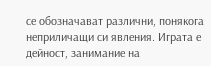се обозначават различни, понякога неприличащи си явления. Играта е дейност, занимание на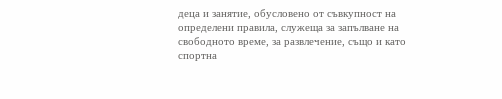деца и занятие, обусловено от съвкупност на определени правила, служеща за запълване на свободното време, за развлечение, също и като спортна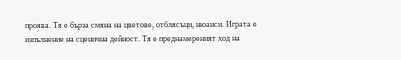проява. Тя е бърза смяна на цветове, отблясъци, нюанси. Играта е изпълнение на сценична дейност. Тя е преднамереният ход на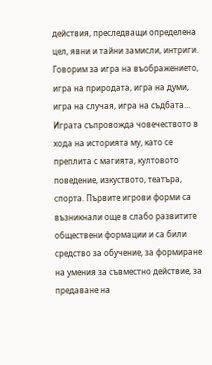действия, преследващи определена цел, явни и тайни замисли, интриги. Говорим за игра на въображението, игра на природата, игра на думи, игра на случая, игра на съдбата... Играта съпровожда човечеството в хода на историята му, като се преплита с магията, култовото поведение, изкуството, театъра, спорта. Първите игрови форми са възникнали още в слабо развитите обществени формации и са били средство за обучение, за формиране на умения за съвместно действие, за предаване на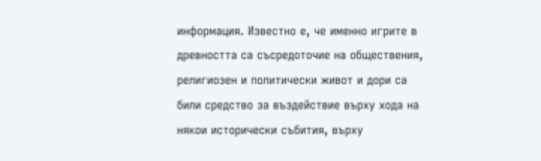информация. Известно е, че именно игрите в древността са съсредоточие на обществения, религиозен и политически живот и дори са били средство за въздействие върху хода на някои исторически събития, върху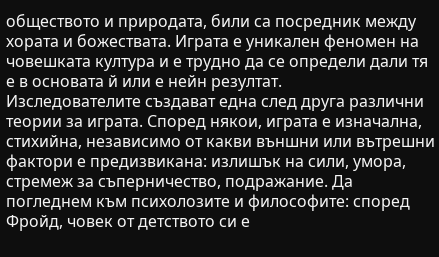обществото и природата, били са посредник между хората и божествата. Играта е уникален феномен на човешката култура и е трудно да се определи дали тя е в основата й или е нейн резултат.
Изследователите създават една след друга различни теории за играта. Според някои, играта е изначална, стихийна, независимо от какви външни или вътрешни фактори е предизвикана: излишък на сили, умора, стремеж за съперничество, подражание. Да погледнем към психолозите и философите: според Фройд, човек от детството си е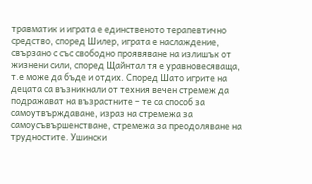травматик и играта е единственото терапевтично средство, според Шилер, играта е наслаждение, свързано с със свободно проявяване на излишък от жизнени сили, според Щайнтал тя е уравновесяваща, т.е може да бъде и отдих. Според Шато игрите на децата са възникнали от техния вечен стремеж да подражават на възрастните – те са способ за самоутвърждаване, израз на стремежа за самоусъвършенстване, стремежа за преодоляване на трудностите. Ушински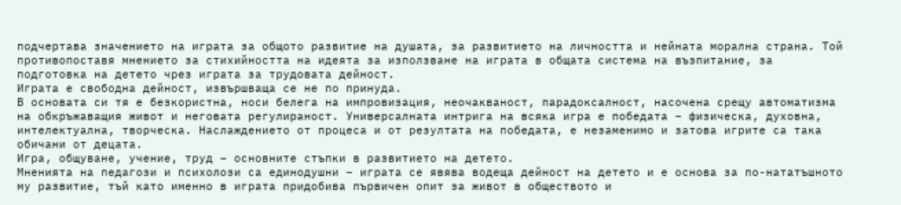подчертава значението на играта за общото развитие на душата, за развитието на личността и нейната морална страна. Той противопоставя мнението за стихийността на идеята за използване на играта в общата система на възпитание, за подготовка на детето чрез играта за трудовата дейност.
Играта е свободна дейност, извършваща се не по принуда.
В основата си тя е безкористна, носи белега на импровизация, неочакваност, парадоксалност, насочена срещу автоматизма на обкръжаващия живот и неговата регулираност. Универсалната интрига на всяка игра е победата – физическа, духовна, интелектуална, творческа. Наслаждението от процеса и от резултата на победата, е незаменимо и затова игрите са така обичани от децата.
Игра, общуване, учение, труд – основните стъпки в развитието на детето.
Мненията на педагози и психолози са единодушни – играта се явява водеща дейност на детето и е основа за по-нататъшното му развитие, тъй като именно в играта придобива първичен опит за живот в обществото и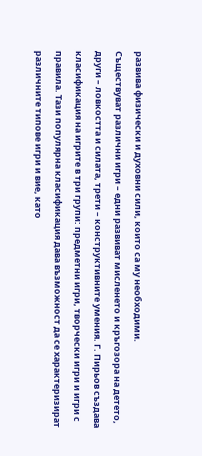развива физически и духовни сили, които са му необходими.
Съществуват различни игри – едни развиват мисленето и кръгозора на детето, други – ловкостта и силата, трети – конструктивните умения. Г. Пирьов създава класификация на игрите в три групи: предметни игри, творчески игри и игри с правила. Тази популярна класификация дава възможност да се характеризират различните типове игри и вие, като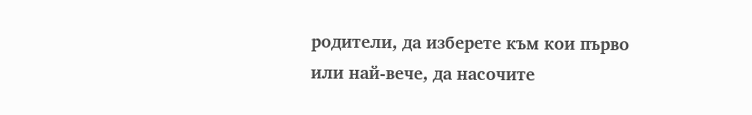родители, да изберете към кои първо или най-вече, да насочите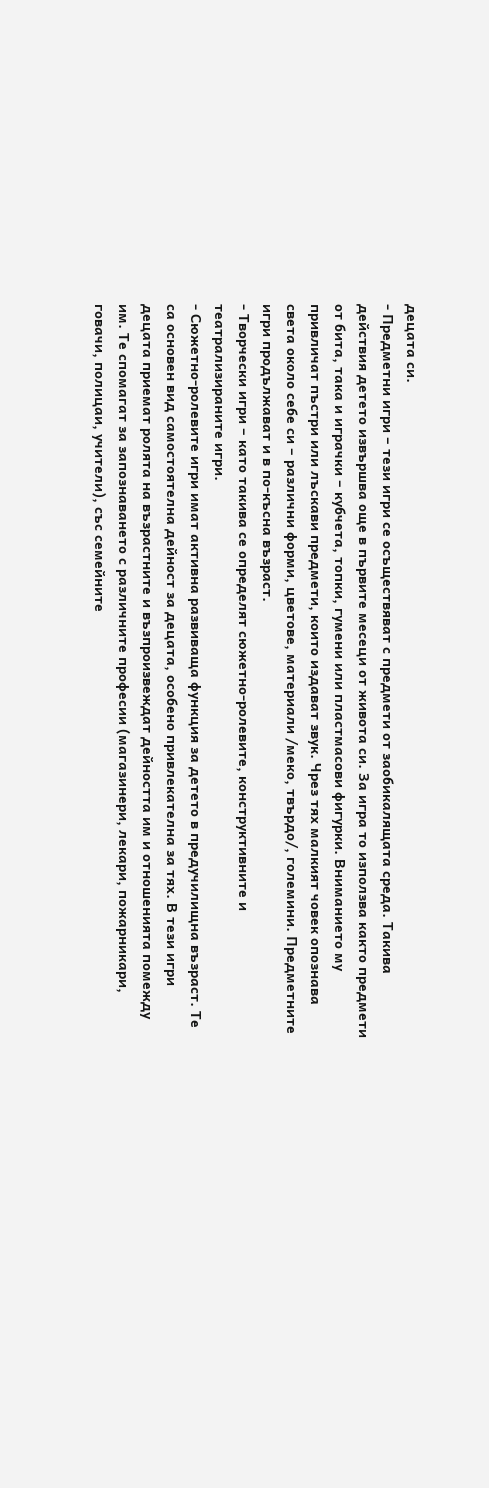децата си.
- Предметни игри – тези игри се осъществяват с предмети от заобикалящата среда. Такива действия детето извършва още в първите месеци от живота си. За игра то използва както предмети от бита, така и играчки – кубчета, топки, гумени или пластмасови фигурки. Вниманието му привличат пъстри или лъскави предмети, които издават звук. Чрез тях малкият човек опознава света около себе си – различни форми, цветове, материали /меко, твърдо/, големини. Предметните игри продължават и в по-късна възраст.
- Творчески игри – като такива се определят сюжетно-ролевите, конструктивните и театрализираните игри.
- Сюжетно-ролевите игри имат активна развиваща функция за детето в предучилищна възраст. Те са основен вид самостоятелна дейност за децата, особено привлекателна за тях. В тези игри децата приемат ролята на възрастните и възпроизвеждат дейността им и отношенията помежду им. Те спомагат за запознаването с различните професии (магазинери, лекари, пожарникари, говачи, полицаи, учители), със семейните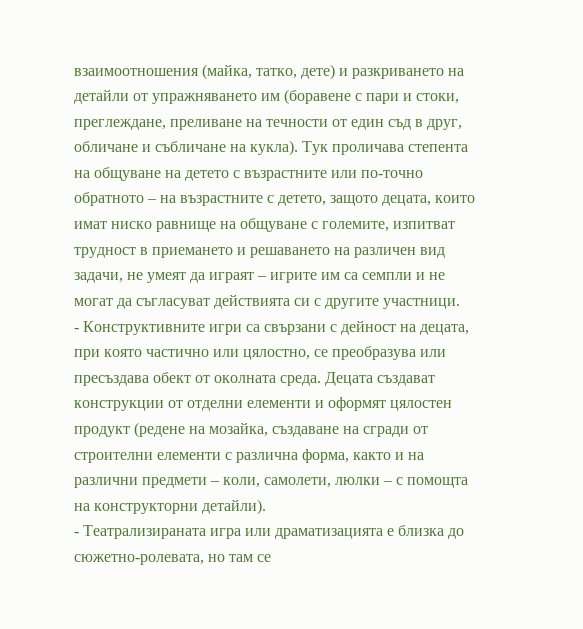взаимоотношения (майка, татко, дете) и разкриването на детайли от упражняването им (боравене с пари и стоки, преглеждане, преливане на течности от един съд в друг, обличане и събличане на кукла). Тук проличава степента на общуване на детето с възрастните или по-точно обратното – на възрастните с детето, защото децата, които имат ниско равнище на общуване с големите, изпитват трудност в приемането и решаването на различен вид задачи, не умеят да играят – игрите им са семпли и не могат да съгласуват действията си с другите участници.
- Конструктивните игри са свързани с дейност на децата, при която частично или цялостно, се преобразува или пресъздава обект от околната среда. Децата създават конструкции от отделни елементи и оформят цялостен продукт (редене на мозайка, създаване на сгради от строителни елементи с различна форма, както и на различни предмети – коли, самолети, люлки – с помощта на конструкторни детайли).
- Театрализираната игра или драматизацията е близка до сюжетно-ролевата, но там се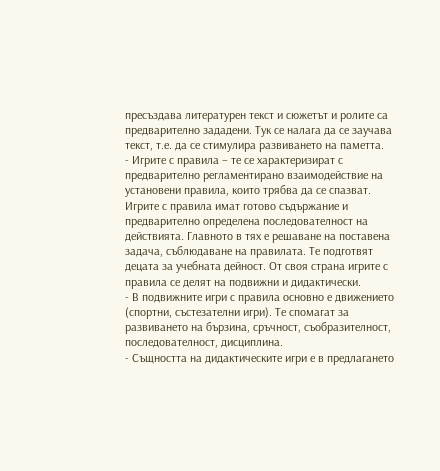пресъздава литературен текст и сюжетът и ролите са предварително зададени. Тук се налага да се заучава текст, т.е. да се стимулира развиването на паметта.
- Игрите с правила – те се характеризират с предварително регламентирано взаимодействие на установени правила, които трябва да се спазват. Игрите с правила имат готово съдържание и предварително определена последователност на действията. Главното в тях е решаване на поставена задача, съблюдаване на правилата. Те подготвят децата за учебната дейност. От своя страна игрите с правила се делят на подвижни и дидактически.
- В подвижните игри с правила основно е движението (спортни, състезателни игри). Те спомагат за развиването на бързина, сръчност, съобразителност, последователност, дисциплина.
- Същността на дидактическите игри е в предлагането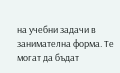на учебни задачи в занимателна форма. Те могат да бъдат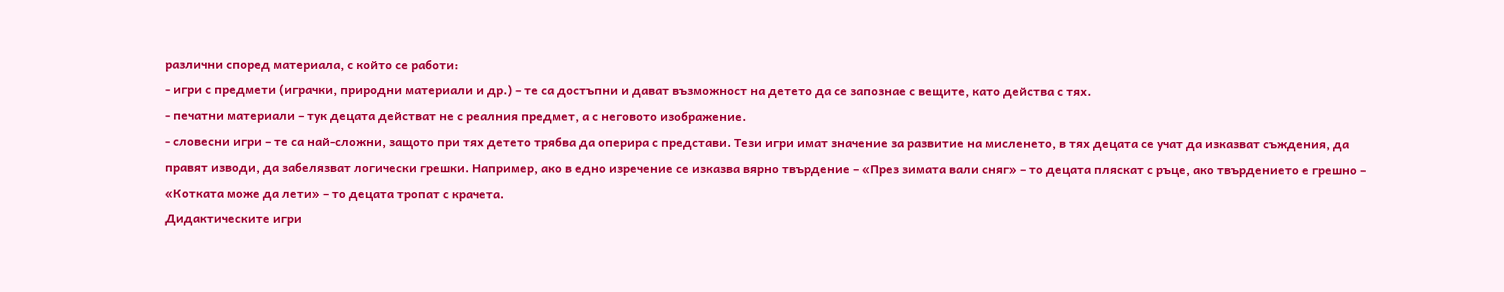различни според материала, с който се работи:
- игри с предмети (играчки, природни материали и др.) – те са достъпни и дават възможност на детето да се запознае с вещите, като действа с тях.
- печатни материали – тук децата действат не с реалния предмет, а с неговото изображение.
- словесни игри – те са най-сложни, защото при тях детето трябва да оперира с представи. Тези игри имат значение за развитие на мисленето, в тях децата се учат да изказват съждения, да правят изводи, да забелязват логически грешки. Например, ако в едно изречение се изказва вярно твърдение – «През зимата вали сняг» – то децата пляскат с ръце, ако твърдението е грешно – «Котката може да лети» – то децата тропат с крачета.
Дидактическите игри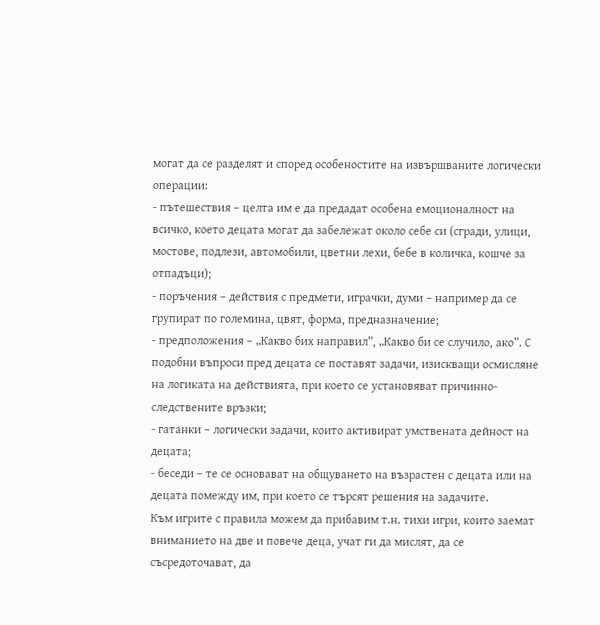могат да се разделят и според особеностите на извършваните логически операции:
- пътешествия – целта им е да предадат особена емоционалност на всичко, което децата могат да забележат около себе си (сгради, улици, мостове, подлези, автомобили, цветни лехи, бебе в количка, кошче за отпадъци);
- поръчения – действия с предмети, играчки, думи – например да се групират по големина, цвят, форма, предназначение;
- предположения – „Какво бих направил”, „Какво би се случило, ако”. С подобни въпроси пред децата се поставят задачи, изискващи осмисляне на логиката на действията, при което се установяват причинно-следствените връзки;
- гатанки – логически задачи, които активират умствената дейност на децата;
- беседи – те се основават на общуването на възрастен с децата или на децата помежду им, при което се търсят решения на задачите.
Към игрите с правила можем да прибавим т.н. тихи игри, които заемат вниманието на две и повече деца, учат ги да мислят, да се съсредоточават, да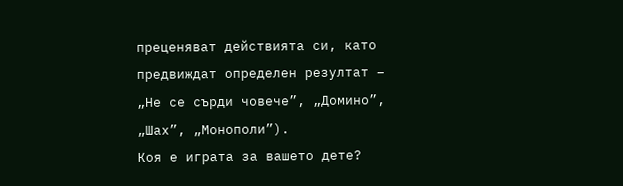преценяват действията си, като предвиждат определен резултат – „Не се сърди човече”, „Домино”, „Шах”, „Монополи”).
Коя е играта за вашето дете?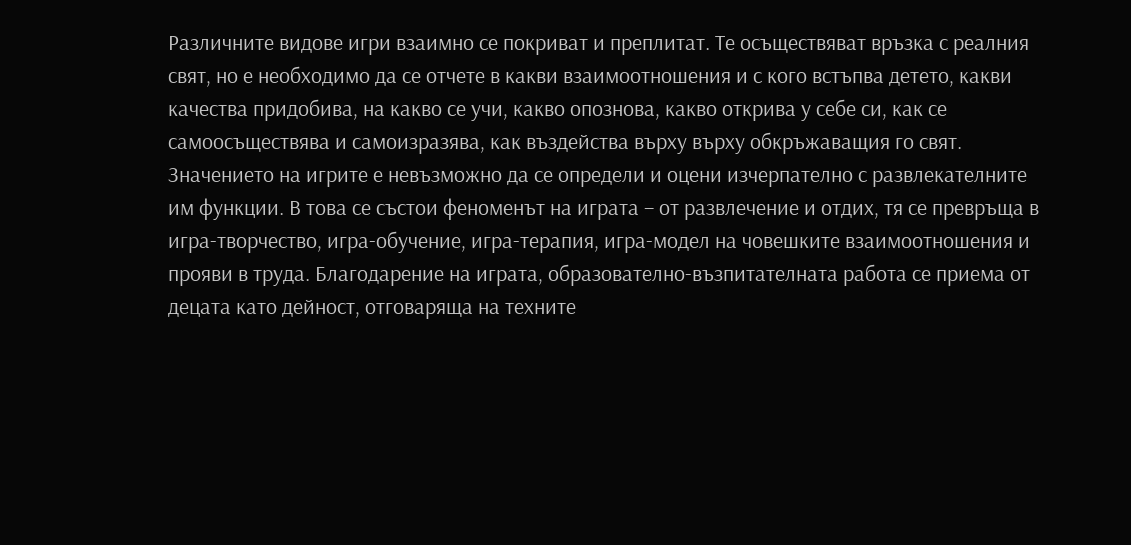Различните видове игри взаимно се покриват и преплитат. Те осъществяват връзка с реалния свят, но е необходимо да се отчете в какви взаимоотношения и с кого встъпва детето, какви качества придобива, на какво се учи, какво опознова, какво открива у себе си, как се самоосъществява и самоизразява, как въздейства върху върху обкръжаващия го свят.
Значението на игрите е невъзможно да се определи и оцени изчерпателно с развлекателните им функции. В това се състои феноменът на играта – от развлечение и отдих, тя се превръща в игра-творчество, игра-обучение, игра-терапия, игра-модел на човешките взаимоотношения и прояви в труда. Благодарение на играта, образователно-възпитателната работа се приема от децата като дейност, отговаряща на техните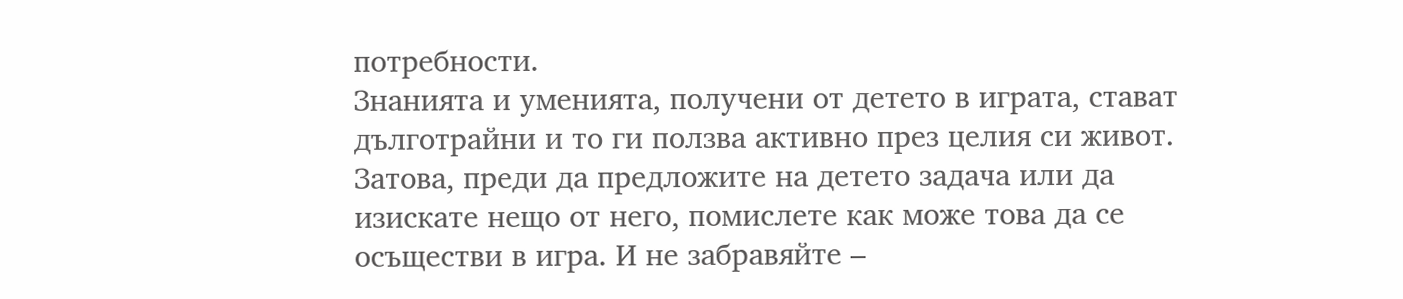потребности.
Знанията и уменията, получени от детето в играта, стават дълготрайни и то ги ползва активно през целия си живот. Затова, преди да предложите на детето задача или да изискате нещо от него, помислете как може това да се осъществи в игра. И не забравяйте –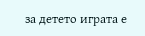за детето играта е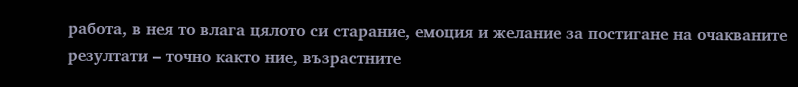работа, в нея то влага цялото си старание, емоция и желание за постигане на очакваните резултати – точно както ние, възрастните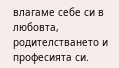влагаме себе си в любовта, родителстването и професията си.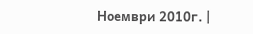Ноември 2010г. |